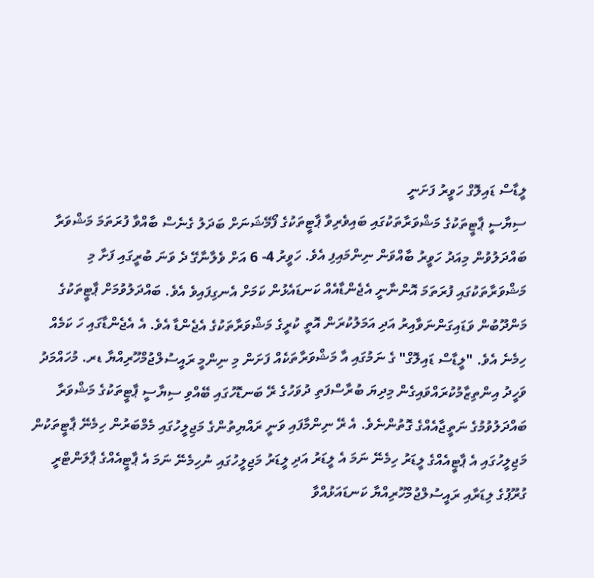ލީޑާސް ޑައިލޮގް ހަވީރު ފަށަނީ
ސިޔާސީ ޕާޓީތަކުގެ މަޝްވަރާތަކުގައި ބައިވެރިވާ ޕާޓީތަކުގެ ފޯމޭޝަނަށް ބަދަލު ގެނެސް ބާއްވާ ފުރަތަމަ މަޝްވަރާ ބައްދަލުވުން މިއަދު ހަވީރު ބާއްވަން ނިންމައިފި އެވެ. ހަވީރު 4- 6 އަށް ވެލާނާގޭ ދެ ވަނަ ބުރީގައި ފަށާ މި މަޝްވަރާތަކުގައި ފުރަތަމަ އޮންނާނީ އެޖެންޑާއެއް ކަނޑައެޅުން ކަމަށް އެނގިފައިވެ އެވެ. ބައްދަލުވުމަށް ޕާޓީތަކުގެ މަންދޫބުން ވަޑައިގަންނަވާއިރު އަދި އަމަލުކުރަން އޮތީ ކުރީގެ މަޝްވަރާތަކުގެ އެޖެންޑާ އެވެ. އެ އެޖެންޑާގައި ހަ ކަމެއް ހިމެނެ އެވެ. "ލީޑާސް ޑައިލޮގް" ގެ ނަމުގައި އާ މަޝްވަރާތަކެއް ފަށަން މި ނިންމީ ރައީސުލްޖުމްހޫރިއްޔާ ޑރ. މުހައްމަދު ވަހީދު އިންތިޒާމުކުރައްވައިގެން މިދިޔަ ބުރާސްފަތި ދުވަހުގެ ރޭ ބަނޑޮހުގައި ބޭއްވި ސިޔާސީ ޕާޓީތަކުގެ މަޝްވަރާ ބައްދަލުވުމުގެ ނަތީޖާއެއްގެ ގޮތުންނެވެ. އެ ރޭ ނިންމާފައި ވަނީ ރައްޔިތުންގެ މަޖިލީހުގައި މެމްބަރުން ހިމެނޭ ޕާޓީތަކުން މަޖިލީހުގައި އެ ޕާޓީއެއްގެ ލީޑަރު ހިމެނޭ ނަމަ އެ ލީޑަރު އަދި ލީޑަރު މަޖިލީހުގައި ނުހިމެނޭ ނަމަ އެ ޕާޓީއެއްގެ ޕާލަންޓްރީ ގުރޫޕުގެ ލިޑަރާއި ރައީސުލްޖުމްހޫރިއްޔާ ކަނޑައަޅުއްވާ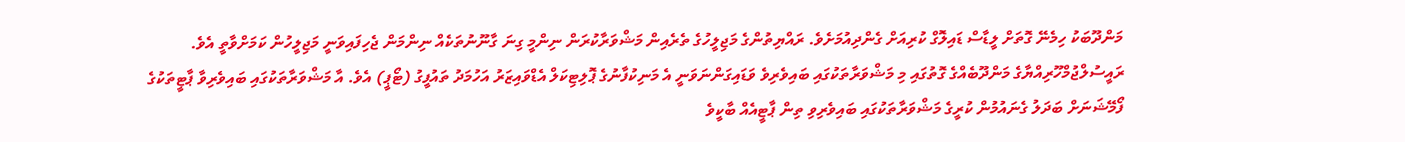މަންދޫބަކު ހިމެނޭ ގޮތަށް ލީޑާސް ޑައިލޮގް ކުރިއަށް ގެންދިއުމަށެވެ. ރައްޔިތުންގެ މަޖިލީހުގެ ތެރެއިން މަޝްވަރާކުރަން ނިންމީ ގިނަ ގާނޫނުތަކެއް ނިންމަން ޖެހިފައިވަނީ މަޖިލީހުން ކަމަށްވާތީ އެވެ. ރައީސުލްޖުމްހޫރިއްޔާގެ މަންދޫބެއްގެ ގޮތުގައި މި މަޝްވަރާތަކުގައި ބައިވެރިވެ ވަޑައިގަންނަވަނީ އެ މަނިކުފާނުގެ ޕޮލިޓިކަލް އެޑްވައިޒަރު އަހުމަދު ތައުފީގު (ޓޯޕީ) އެވެ. އާ މަޝްވަރާތަކުގައި ބައިވެރިވާ ޕާޓީތަކުގެ ފޯމޭޝަނަށް ބަދަލު ގެނައުމުން ކުރީގެ މަޝްވަރާތަކުގައި ބައިވެރިވި ތިން ޕާޓީއެއް ބާކީވެ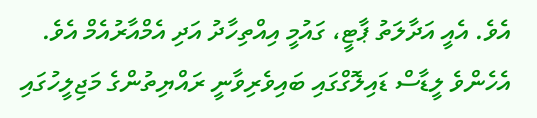އެވެ. އެއީ އަދާލަތު ޕާޓީ، ގައުމީ އިއްތިހާދު އަދި އެމްއާރުއެމް އެވެ. އެހެންވެ ލީޑާސް ޑައިލޮގްގައި ބައިވެރިވާނީ ރައްޔިތުންގެ މަޖިލީހުގައި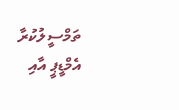ތަމްސީލުކުރާ އެމްޑީޕީ އާއި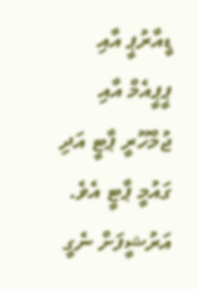ޑީއާރުޕީ އާއި ޕީޕީއެމް އާއި ޖުމްހޫރީ ޕާޓީ އަދި ގައުމީ ޕާޓީ އެވެ.
އަރުޝީފަށް ނެގީ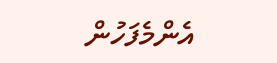އެންމެފަހުން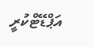އަޕްޑޭޓްކުރީ